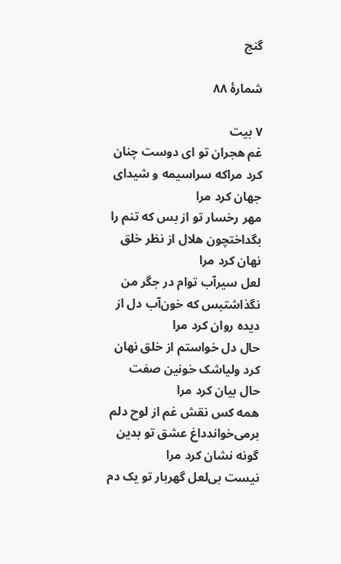گنج

شمارهٔ ۸۸

۷ بیت
غم هجران تو ای دوست چنان کرد مراکه سراسیمه و شیدای جهان کرد مرا
مهر رخسار تو از بس که تنم را بگداختچون هلال از نظر خلق نهان کرد مرا
لعل سیرآب توام در جگر من نگذاشتبس که خون‌آب دل از دیده روان کرد مرا
حال دل خواستم از خلق نهان کرد ولیاشک خونین صفت حال بیان کرد مرا
همه کس نقش غم از لوح دلم برمی‌خواندداغ عشق تو بدین گونه نشان کرد مرا
نیست بی‌لعل گهربار تو یک دم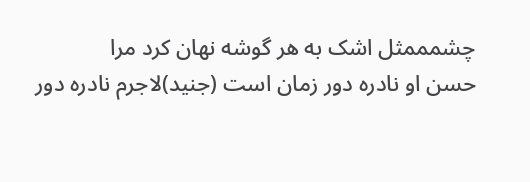چشمممثل اشک به هر گوشه نهان کرد مرا
حسن او نادره دور زمان است (جنید)لاجرم نادره دور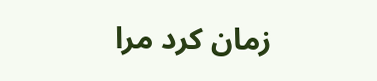زمان کرد مرا